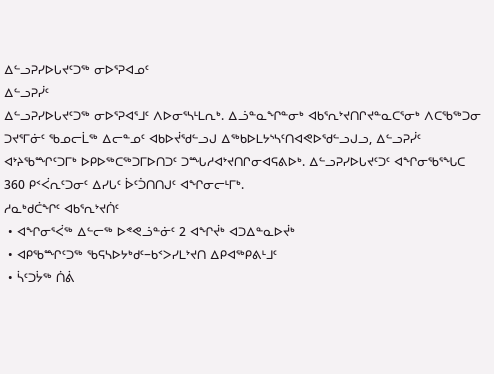ᐃᓪᓗᕈᓯᐅᒐᔪᑦᑐᖅ ᓂᐅᕐᕈᐊᓄᑦ
ᐃᓪᓗᕈᓰᑦ
ᐃᓪᓗᕈᓯᐅᒐᔪᑦᑐᖅ ᓂᐅᕐᕈᐊᕐᒧᑦ ᐱᐅᓂᕐᓴᒻᒪᕆᒃ. ᐃᓘᓐᓇᖏᓐᓂᒃ ᐊᑲᕐᕆᔾᔪᑎᒋᔪᓐᓇᑕᕐᓂᒃ ᐱᑕᖃᖅᑐᓂ ᑐᔪᕐᒥᓃᑦ ᖃᓄᓕᒫᖅ ᐃᓕᓐᓄᑦ ᐊᑲᐅᔫᖁᓪᓗᒍ ᐃᖅᑲᐅᒪᔭᔅᓴᑦᑎᐊᕙᐅᖁᓪᓗᒍᓗ, ᐃᓪᓗᕈᓰᑦ ᐊᔾᔨᖃᙱᑦᑐᒥᒃ ᐅᑭᐅᖅᑕᖅᑐᒥᐅᑎᑐᑦ ᑐᙵᓱᐊᔾᔪᑎᒋᓂᐊᕋᕕᐅᒃ. ᐃᓪᓗᕈᓯᐅᒐᔪᑦᑐᑦ ᐊᖏᓂᖃᕐᖓᑕ 360 ᑭᑉᐹᕆᑦᑐᓂᑦ ᐃᓯᒐᑦ ᐆᑦᑑᑎᑎᒍᑦ ᐊᖏᓂᓕᒻᒥᒃ.
ᓱᓇᒃᑯᑖᖏᑦ ᐊᑲᕐᕆᔾᔪᑏᑦ
 • ᐊᖏᓂᕐᐹᖅ ᐃᓪᓕᖅ ᐅᕝᕙᓘᓐᓃᑦ 2 ᐊᖏᔫᒃ ᐊᑐᐃᓐᓇᐅᔫᒃ
 • ᐊᑭᖃᙱᑦᑐᖅ ᖃᕋᓴᐅᔭᒃᑯᑦ−ᑲᑉᐳᓯᒪᔾᔪᑎ ᐃᑭᐊᖅᑭᕕᒻᒧᑦ
 • ᓵᑦᑐᔮᖅ ᑏᕖ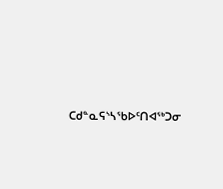ᑕᑯᓐᓇᕋᔅᓴᖃᐅᑦᑎᐊᖅᑐᓂ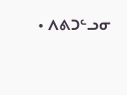• ᐱᕕᑐᓪᓗᓂ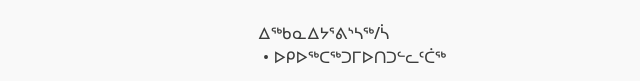ᐃᖅᑲᓇᐃᔭᕐᕕᔅᓴᖅ/ᓵ
 • ᐅᑭᐅᖅᑕᖅᑐᒥᐅᑎᑐᓪᓚᑦᑖᖅ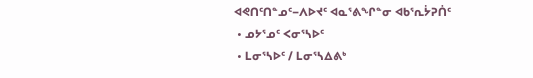ᐊᕙᑎᑦᑎᓐᓄᑦ−ᐱᐅᔪᑦ ᐊᓇᕐᕕᖏᓐᓂ ᐊᑲᕐᕆᔮᕈᑏᑦ
 • ᓄᔭᕐᓄᑦ ᐸᓂᕐᓴᐅᑦ
 • ᒪᓂᕐᓴᐅᑦ / ᒪᓂᕐᓴᐃᕕᒃ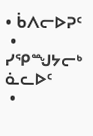• ᑳᐱᓕᐅᕈᑦ
 • ᓯᕿᙳᔭᓕᒃ ᓈᓚᐅᑦ
 •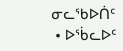ᓂᓚᖃᐅᑏᑦ
 • ᐅᖄᓚᐅᑦ